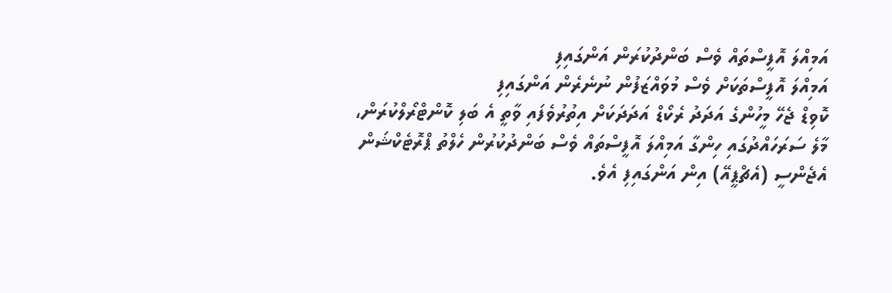އަމިއްލަ އޮފީސްތައް ވެސް ބަންދުކުރަން އަންގައިފި
އަމިއްލަ އޮފީސްތަކަށް ވެސް މުވައްޒަފުން ނުނެރެން އަންގައިފި
ކޮވިޑް ޖެހޭ މީހުންގެ އަދަދު ރެކޯޑް އަދަދަކަށް އިތުރުވެފައި ވާތީ އެ ބަލި ކޮންޓްރޯލްކުރަން، މާލެ ސަރަހައްދުގައި ހިންގާ އަމިއްލަ އޮފީސްތައް ވެސް ބަންދުކުރުން ހެލްތު ޕްރޮޓެކްޝަން އެޖެންސީ (އެޗްޕީއޭ) އިން އަންގައިފި އެވެ.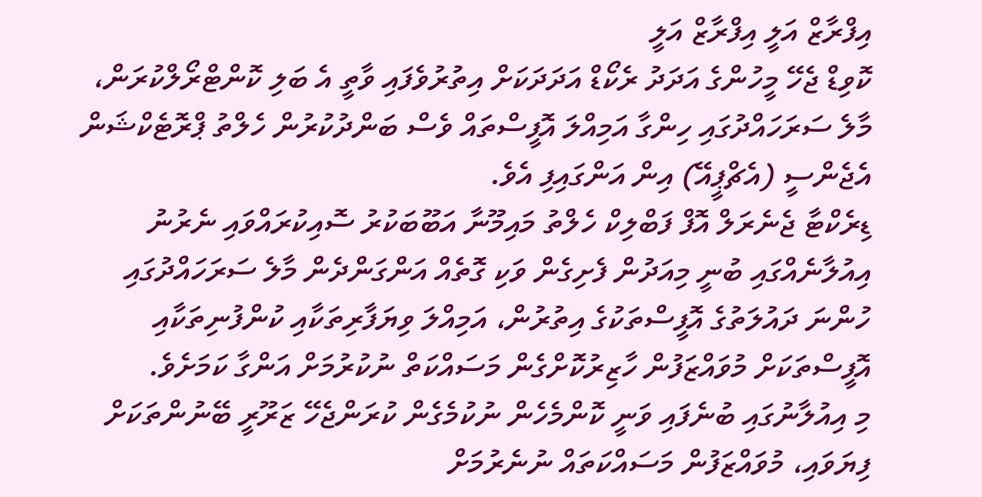އިފްރާޒް އަލީ އިފްރާޒް އަލީ
ކޮވިޑް ޖެހޭ މީހުންގެ އަދަދު ރެކޯޑް އަދަދަކަށް އިތުރުވެފައި ވާތީ އެ ބަލި ކޮންޓްރޯލްކުރަން، މާލެ ސަރަހައްދުގައި ހިންގާ އަމިއްލަ އޮފީސްތައް ވެސް ބަންދުކުރުން ހެލްތު ޕްރޮޓެކްޝަން އެޖެންސީ (އެޗްޕީއޭ) އިން އަންގައިފި އެވެ.
ޑިރެކްޓާ ޖެނެރަލް އޮފް ފަބްލިކް ހެލްތު މައިމޫނާ އަބޫބަކުރު ސޮއިކުރައްވައި ނެރުނު އިއުލާނެއްގައި ބުނީ މިއަދުން ފެށިގެން ވަކި ގޮތެއް އަންގަންދެން މާލެ ސަރަހައްދުގައި ހުންނަ ދައުލަތުގެ އޮފީސްތަކުގެ އިތުރުން، އަމިއްލަ ވިޔަފާރިތަކާއި ކުންފުނިތަކާއި އޮފީސްތަކަށް މުވައްޒަފުން ހާޒިރުކޮށްގެން މަސައްކަތް ނުކުރުމަށް އަންގާ ކަމަށެވެ.
މި އިއުލާނުގައި ބުނެފައި ވަނީ ކޮންމެހެން ނުކުމެގެން ކުރަންޖެހޭ ޒަރޫރީ ބޭނުންތަކަށް ފިޔަވައި، މުވައްޒަފުން މަސައްކަތައް ނުނެރުމަށް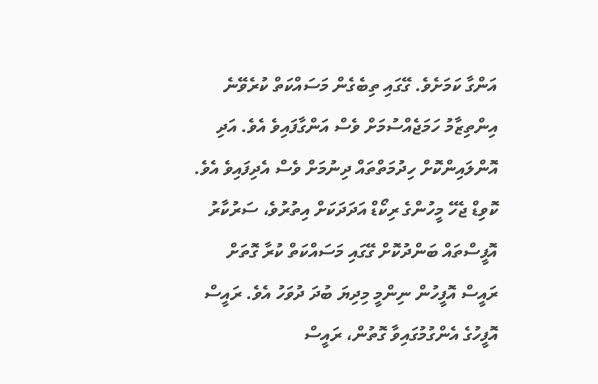އަންގާ ކަމަށެވެ. ގޭގައި ތިބެގެން މަސައްކަތް ކުރެވޭނެ އިންތިޒާމު ހަމަޖެއްސުމަށް ވެސް އަންގާފައިވެ އެވެ. އަދި އޮންލައިންކޮށް ހިދުމަތްތައް ދިނުމަށް ވެސް އެދިފައިވެ އެވެ.
ކޮވިޑް ޖެހޭ މީހުންގެ ރިކޯޑް އަދަދަކަށް އިތުރުވެ، ސަރުކާރު އޮފީސްތައް ބަންދުކޮށް ގޭގައި މަސައްކަތް ކުރާ ގޮތަށް ރައީސް އޮފީހުން ނިންމީ މިދިޔަ ބުދަ ދުވަހު އެވެ. ރައީސް އޮފީހުގެ އެންގުމުގައިވާ ގޮތުން، ރައީސް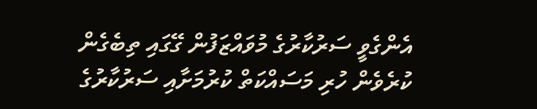އެންގެވީ ސަރުކާރުގެ މުވައްޒަފުން ގޭގައި ތިބެގެން ކުރެވެން ހުރި މަސައްކަތް ކުރުމަށާއި ސަރުކާރުގެ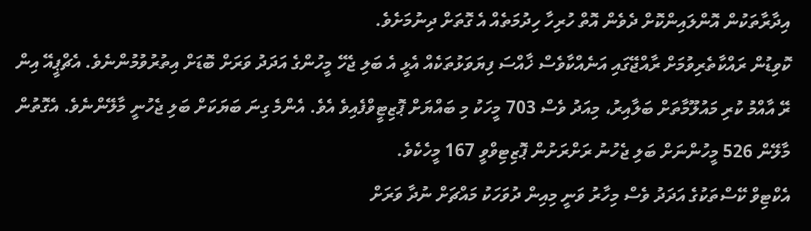އިދާރާތަކުން އޮންލައިންކޮށް ދެވެން އޮތް ހުރިހާ ހިދުމަތެއް އެ ގޮތަށް ދިނުމަށެވެ.
ކޮވިޑުން ރައްކާތެރިވުމަށް ރާއްޖޭގައި އަނެއްކާވެސް ޚާއްސަ ފިޔަވަޅުތަކެއް އެޅީ އެ ބަލި ޖެހޭ މީހުންގެ އަދަދު ވަރަށް ބޮޑަށް އިތުރުވުމުންނެވެ. އެޗްޕީއޭ އިން ރޭ އާއްމު ކުރި މައުލޫމާތަށް ބަލާއިރު، މިއަދު ވެސް 703 މީހަކު މި ބައްޔަށް ޕޮޒިޓީވްފެއިވެ އެވެ. އެންމެ ގިނަ ބަޔަކަށް ބަލި ޖެހުނީ މާލޭންނެވެ. އެގޮތުން މާލޭން 526 މީހުންނަށް ބަލި ޖެހުނު ރަށްރަށުން ޕޮޒިޓިވްވީ 167 މީހެކެވެ.
އެކްޓިވް ކޭސްތަކުގެ އަދަދު ވެސް މިހާރު ވަނީ މިއިން ދުވަހަކު މައްޗަށް ނުދާ ވަރަށް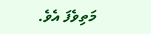މަތިވެފަ އެވެ.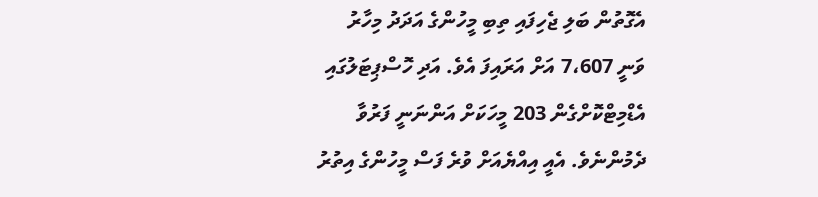އެގޮތުން ބަލި ޖެހިފައި ތިބި މީހުންގެ އަދަދު މިހާރު ވަނީ 7،607 އަށް އަރައިފަ އެވެ. އަދި ހޮސްޕިޓަލުގައި އެޑްމިޓްކޮށްގެން 203 މީހަކަށް އަންނަނީ ފަރުވާ ދެމުންނެވެ. އެއީ އިއްޔެއަށް ވުރެ ފަސް މީހުންގެ އިތުރު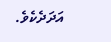އަދަދެކެވެ.